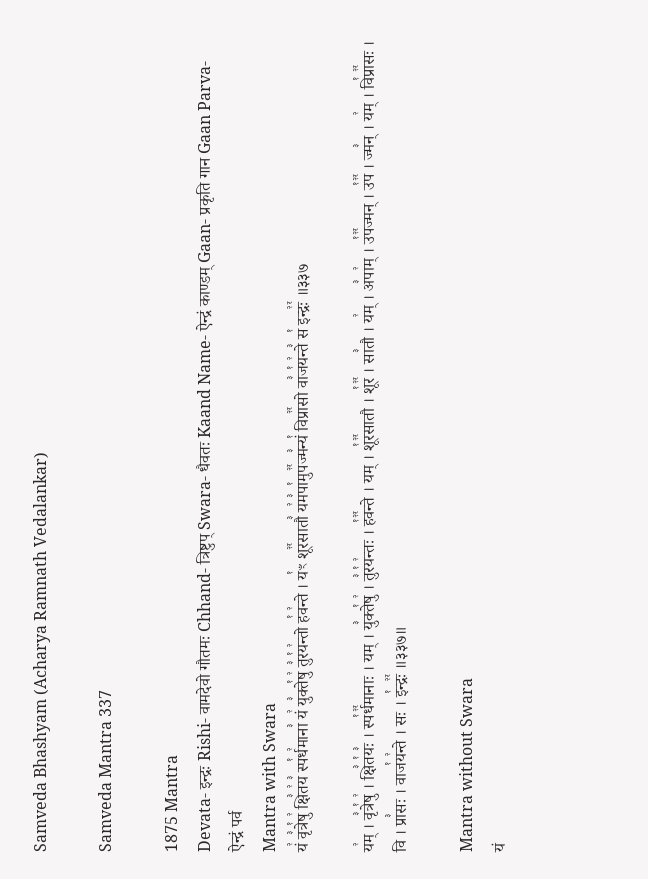Samveda Bhashyam (Acharya Ramnath Vedalankar)

Samveda Mantra 337

1875 Mantra
Devata- इन्द्रः Rishi- वामदेवो गौतमः Chhand- त्रिष्टुप् Swara- धैवतः Kaand Name- ऐन्द्रं काण्डम् Gaan- प्रकृति गान Gaan Parva- ऐन्द्रं पर्व
Mantra with Swara
यं꣢ वृ꣣त्रे꣡षु꣢ क्षि꣣त꣢य꣣ स्प꣡र्ध꣢माना꣣ यं꣢ यु꣣क्ते꣡षु꣢ तु꣣र꣡य꣢न्तो ह꣡व꣢न्ते । य꣡ꣳ शूर꣢꣯सातौ꣣ य꣢म꣣पा꣡मुप꣢꣯ज्म꣣न्यं꣡ विप्रा꣢꣯सो वा꣣ज꣡य꣢न्ते꣣ स꣡ इन्द्रः꣢꣯ ॥३३७

य꣢म् । वृ꣣त्रे꣡षु꣢ । क्षि꣣त꣡यः꣣ । स्प꣡र्ध꣢꣯मानाः । यम् । यु꣣क्ते꣡षु꣢ । तु꣣र꣡य꣢न्तः । ह꣡व꣢꣯न्ते । यम् । शू꣡र꣢꣯सातौ । शू꣡र꣢꣯ । सा꣣तौ । य꣢म् । अ꣣पा꣢म् । उ꣡प꣢꣯ज्मन् । उ꣡प꣢꣯ । ज्म꣣न् । य꣢म् । वि꣡प्रा꣢꣯सः । वि । प्रा꣣सः । वाज꣡य꣢न्ते । सः । इ꣡न्द्रः꣢꣯ ॥३३७॥

Mantra without Swara
यं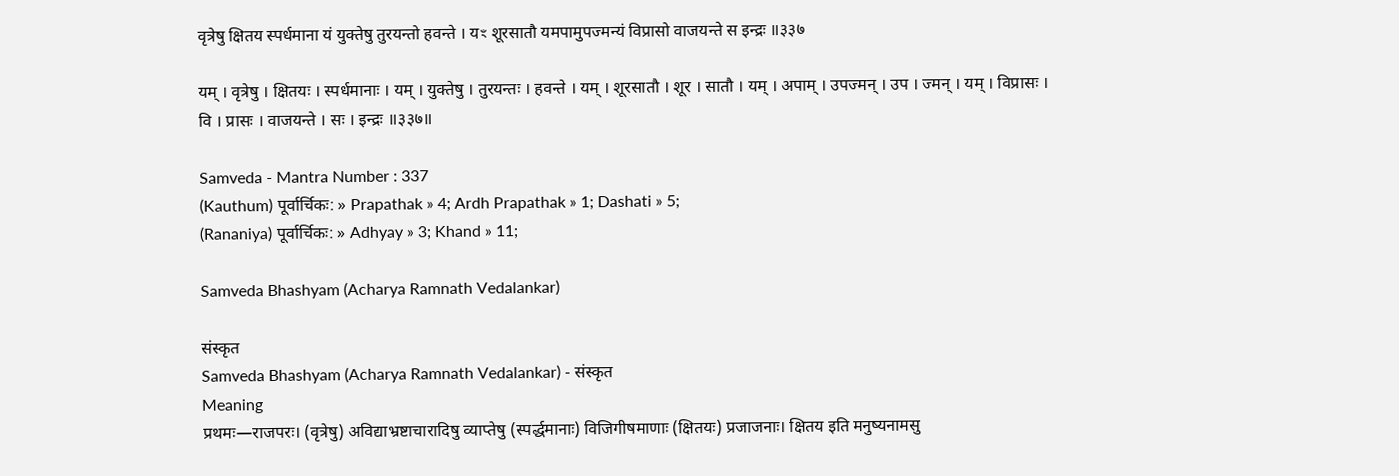वृत्रेषु क्षितय स्पर्धमाना यं युक्तेषु तुरयन्तो हवन्ते । यꣳ शूरसातौ यमपामुपज्मन्यं विप्रासो वाजयन्ते स इन्द्रः ॥३३७

यम् । वृत्रेषु । क्षितयः । स्पर्धमानाः । यम् । युक्तेषु । तुरयन्तः । हवन्ते । यम् । शूरसातौ । शूर । सातौ । यम् । अपाम् । उपज्मन् । उप । ज्मन् । यम् । विप्रासः । वि । प्रासः । वाजयन्ते । सः । इन्द्रः ॥३३७॥

Samveda - Mantra Number : 337
(Kauthum) पूर्वार्चिकः: » Prapathak » 4; Ardh Prapathak » 1; Dashati » 5;
(Rananiya) पूर्वार्चिकः: » Adhyay » 3; Khand » 11;

Samveda Bhashyam (Acharya Ramnath Vedalankar)

संस्कृत
Samveda Bhashyam (Acharya Ramnath Vedalankar) - संस्कृत
Meaning
प्रथमः—राजपरः। (वृत्रेषु) अविद्याभ्रष्टाचारादिषु व्याप्तेषु (स्पर्द्धमानाः) विजिगीषमाणाः (क्षितयः) प्रजाजनाः। क्षितय इति मनुष्यनामसु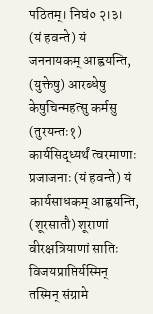पठितम्। निघं० २।३। (यं हवन्ते) यं जननायकम् आह्वयन्ति, (युक्तेषु) आरब्धेषु केषुचिन्महत्सु कर्मसु (तुरयन्तः१) कार्यसिद्ध्यर्थं त्वरमाणाः प्रजाजनाः (यं हवन्ते) यं कार्यसाधकम् आह्वयन्ति, (शूरसातौ) शूराणां वीरक्षत्रियाणां सातिः विजयप्राप्तिर्यस्मिन् तस्मिन् संग्रामे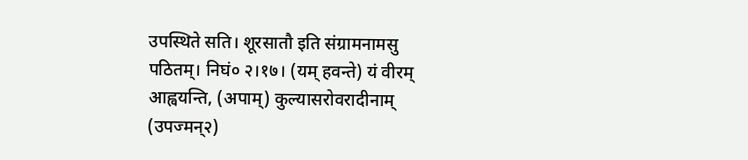उपस्थिते सति। शूरसातौ इति संग्रामनामसु पठितम्। निघं० २।१७। (यम् हवन्ते) यं वीरम् आह्वयन्ति, (अपाम्) कुल्यासरोवरादीनाम् (उपज्मन्२)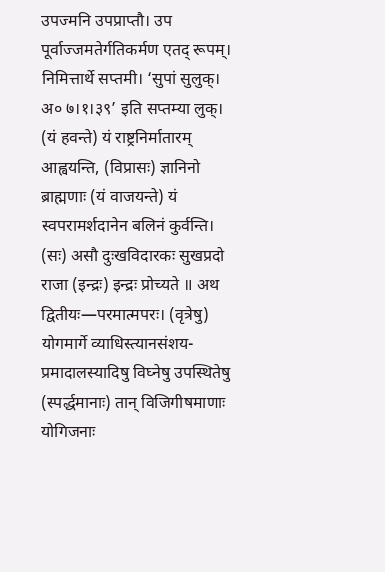उपज्मनि उपप्राप्तौ। उप पूर्वाज्जमतेर्गतिकर्मण एतद् रूपम्। निमित्तार्थे सप्तमी। ‘सुपां सुलुक्। अ० ७।१।३९’ इति सप्तम्या लुक्। (यं हवन्ते) यं राष्ट्रनिर्मातारम् आह्वयन्ति, (विप्रासः) ज्ञानिनो ब्राह्मणाः (यं वाजयन्ते) यं स्वपरामर्शदानेन बलिनं कुर्वन्ति। (सः) असौ दुःखविदारकः सुखप्रदो राजा (इन्द्रः) इन्द्रः प्रोच्यते ॥ अथ द्वितीयः—परमात्मपरः। (वृत्रेषु) योगमार्गे व्याधिस्त्यानसंशय- प्रमादालस्यादिषु विघ्नेषु उपस्थितेषु (स्पर्द्धमानाः) तान् विजिगीषमाणाः योगिजनाः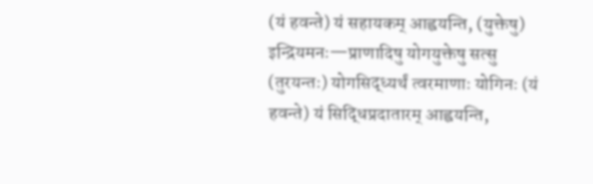(यं हवन्ते) यं सहायकम् आह्वयन्ति, (युक्तेषु) इन्द्रियमनः—प्राणादिषु योगयुक्तेषु सत्सु (तुरयन्तः) योगसिद्ध्यर्थं त्वरमाणाः योगिनः (यं हवन्ते) यं सिद्धिप्रदातारम् आह्वयन्ति,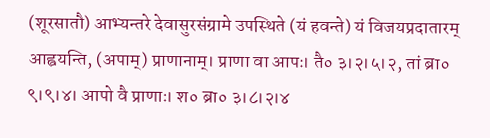(शूरसातौ) आभ्यन्तरे देवासुरसंग्रामे उपस्थिते (यं हवन्ते) यं विजयप्रदातारम् आह्वयन्ति, (अपाम्) प्राणानाम्। प्राणा वा आपः। तै० ३।२।५।२, तां ब्रा० ९।९।४। आपो वै प्राणाः। श० ब्रा० ३।८।२।४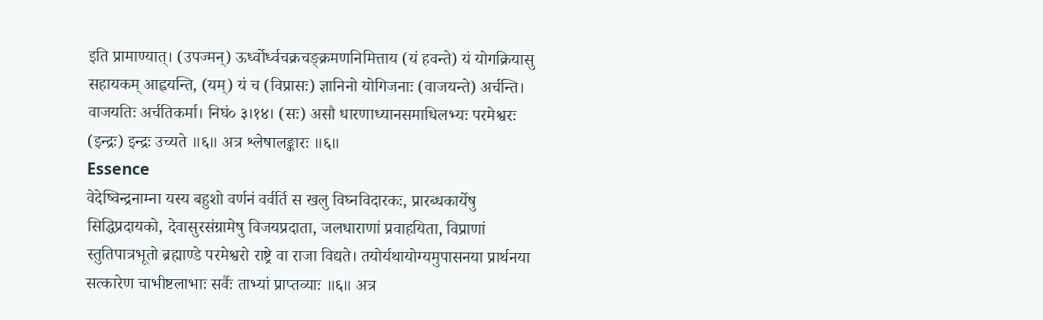इति प्रामाण्यात्। (उपज्मन्) ऊर्ध्वोर्ध्वचक्रचङ्क्रमणनिमित्ताय (यं हवन्ते) यं योगक्रियासु सहायकम् आह्वयन्ति, (यम्) यं च (विप्रासः) ज्ञानिनो योगिजनाः (वाजयन्ते) अर्चन्ति। वाजयतिः अर्चतिकर्मा। निघं० ३।१४। (सः) असौ धारणाध्यानसमाधिलभ्यः परमेश्वरः (इन्द्रः) इन्द्रः उच्यते ॥६॥ अत्र श्लेषालङ्कारः ॥६॥
Essence
वेदेष्विन्द्रनाम्ना यस्य बहुशो वर्णनं वर्वर्ति स खलु विघ्नविदारकः, प्रारब्धकार्येषु सिद्धिप्रदायको, देवासुरसंग्रामेषु विजयप्रदाता, जलधाराणां प्रवाहयिता, विप्राणां स्तुतिपात्रभूतो ब्रह्माण्डे परमेश्वरो राष्ट्रे वा राजा विद्यते। तयोर्यथायोग्यमुपासनया प्रार्थनया सत्कारेण चाभीष्टलाभाः सर्वैः ताभ्यां प्राप्तव्याः ॥६॥ अत्र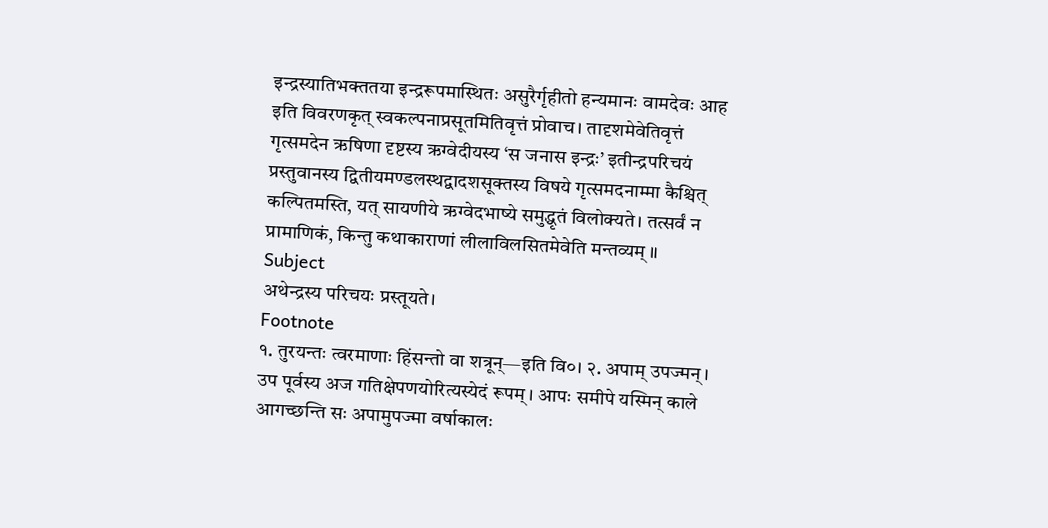इन्द्रस्यातिभक्ततया इन्द्ररूपमास्थितः असुरैर्गृहीतो हन्यमानः वामदेवः आह इति विवरणकृत् स्वकल्पनाप्रसूतमितिवृत्तं प्रोवाच। तादृशमेवेतिवृत्तं गृत्समदेन ऋषिणा दृष्टस्य ऋग्वेदीयस्य ‘स जनास इन्द्रः’ इतीन्द्रपरिचयं प्रस्तुवानस्य द्वितीयमण्डलस्थद्वादशसूक्तस्य विषये गृत्समदनाम्मा कैश्चित् कल्पितमस्ति, यत् सायणीये ऋग्वेदभाष्ये समुद्धृतं विलोक्यते। तत्सर्वं न प्रामाणिकं, किन्तु कथाकाराणां लीलाविलसितमेवेति मन्तव्यम् ॥
Subject
अथेन्द्रस्य परिचयः प्रस्तूयते।
Footnote
१. तुरयन्तः त्वरमाणाः हिंसन्तो वा शत्रून्—इति वि०। २. अपाम् उपज्मन्। उप पूर्वस्य अज गतिक्षेपणयोरित्यस्येदं रूपम्। आपः समीपे यस्मिन् काले आगच्छन्ति सः अपामुपज्मा वर्षाकालः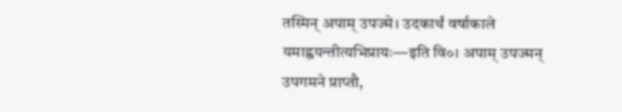तस्मिन् अपाम् उपज्मे। उदकार्थं वर्षाकाले यमाह्वयन्तीत्यभिप्रायः—इति वि०। अपाम् उपज्मन् उपगमने प्राप्तौ,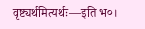वृष्ट्यर्थमित्यर्थः—इति भ०।